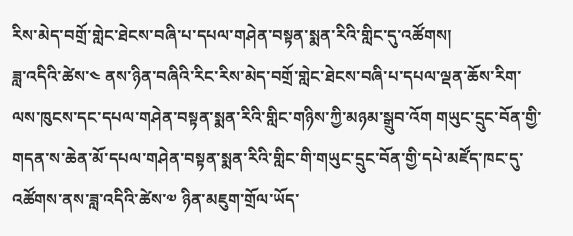རིས་མེད་བགྲོ་གླེང་ཐེངས་བཞི་པ་དཔལ་གཤེན་བསྟན་སྨན་རིའི་གླིང་དུ་འཚོགས།
ཟླ་འདིའི་ཚེས་༤ ནས་ཉིན་བཞིའི་རིང་རིས་མེད་བགྲོ་གླེང་ཐེངས་བཞི་པ་དཔལ་ལྡན་ཆོས་རིག་ལས་ཁུངས་དང་དཔལ་གཤེན་བསྟན་སྨན་རིའི་གླིང་གཉིས་ཀྱི་མཉམ་སྒྲུབ་འོག གཡུང་དྲུང་བོན་གྱི་གདན་ས་ཆེན་མོ་དཔལ་གཤེན་བསྟན་སྨན་རིའི་གླིང་གི་གཡུང་དྲུང་བོན་གྱི་དཔེ་མཛོད་ཁང་དུ་འཚོགས་ནས་ཟླ་འདིའི་ཚེས་༧ ཉིན་མཇུག་གྲོལ་ཡོད་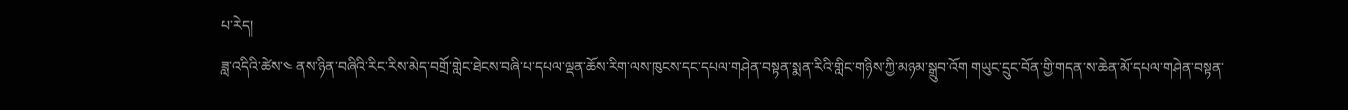པ་རེད།
ཟླ་འདིའི་ཚེས་༤ ནས་ཉིན་བཞིའི་རིང་རིས་མེད་བགྲོ་གླེང་ཐེངས་བཞི་པ་དཔལ་ལྡན་ཆོས་རིག་ལས་ཁུངས་དང་དཔལ་གཤེན་བསྟན་སྨན་རིའི་གླིང་གཉིས་ཀྱི་མཉམ་སྒྲུབ་འོག གཡུང་དྲུང་བོན་གྱི་གདན་ས་ཆེན་མོ་དཔལ་གཤེན་བསྟན་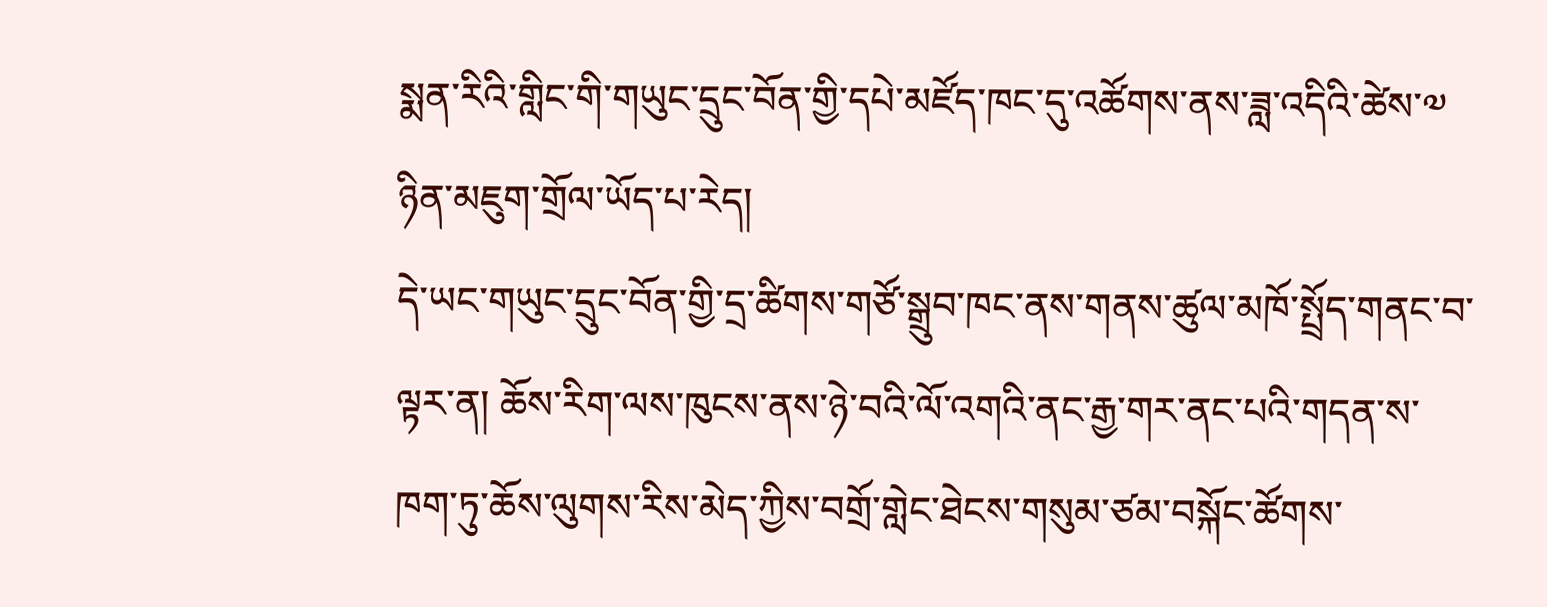སྨན་རིའི་གླིང་གི་གཡུང་དྲུང་བོན་གྱི་དཔེ་མཛོད་ཁང་དུ་འཚོགས་ནས་ཟླ་འདིའི་ཚེས་༧ ཉིན་མཇུག་གྲོལ་ཡོད་པ་རེད།
དེ་ཡང་གཡུང་དྲུང་བོན་གྱི་དྲ་ཚིགས་གཙོ་སྒྲུབ་ཁང་ནས་གནས་ཚུལ་མཁོ་སྤྲོད་གནང་བ་ལྟར་ན། ཆོས་རིག་ལས་ཁུངས་ནས་ཉེ་བའི་ལོ་འགའི་ནང་རྒྱ་གར་ནང་པའི་གདན་ས་ཁག་ཏུ་ཆོས་ལུགས་རིས་མེད་ཀྱིས་བགྲོ་གླེང་ཐེངས་གསུམ་ཙམ་བསྐོང་ཚོགས་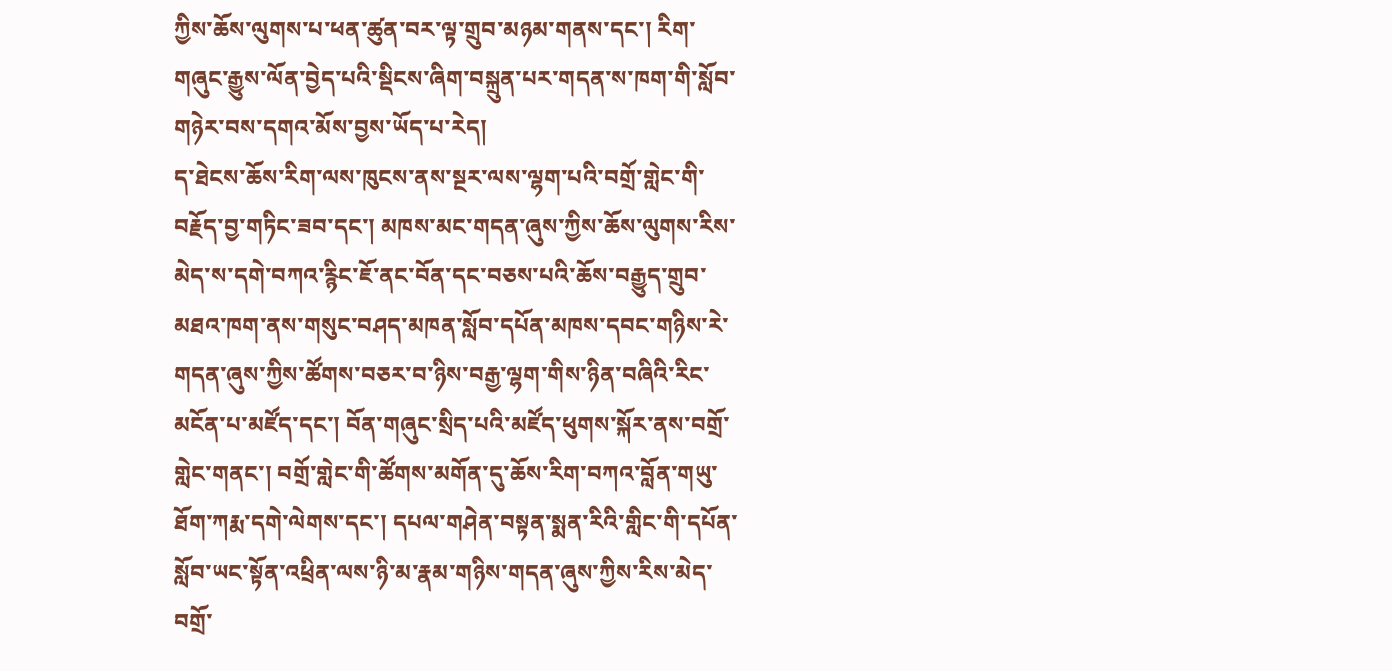ཀྱིས་ཆོས་ལུགས་པ་ཕན་ཚུན་བར་ལྟ་གྲུབ་མཉམ་གནས་དང་། རིག་གཞུང་རྒྱུས་ལོན་བྱེད་པའི་སྡིངས་ཞིག་བསྐྲུན་པར་གདན་ས་ཁག་གི་སློབ་གཉེར་བས་དགའ་མོས་བྱས་ཡོད་པ་རེད།
ད་ཐེངས་ཆོས་རིག་ལས་ཁུངས་ནས་སྔར་ལས་ལྷག་པའི་བགྲོ་གླེང་གི་བརྗོད་བྱ་གཏིང་ཟབ་དང་། མཁས་མང་གདན་ཞུས་ཀྱིས་ཆོས་ལུགས་རིས་མེད་ས་དགེ་བཀའ་རྙིང་ཇོ་ནང་བོན་དང་བཅས་པའི་ཆོས་བརྒྱུད་གྲུབ་མཐའ་ཁག་ནས་གསུང་བཤད་མཁན་སློབ་དཔོན་མཁས་དབང་གཉིས་རེ་གདན་ཞུས་ཀྱིས་ཚོགས་བཅར་བ་ཉིས་བརྒྱ་ལྷག་གིས་ཉིན་བཞིའི་རིང་མངོན་པ་མཛོད་དང་། བོན་གཞུང་སྲིད་པའི་མཛོད་ཕུགས་སྐོར་ནས་བགྲོ་གླེང་གནང་། བགྲོ་གླེང་གི་ཚོགས་མགོན་དུ་ཆོས་རིག་བཀའ་བློན་གཡུ་ཐོག་ཀརྨ་དགེ་ལེགས་དང་། དཔལ་གཤེན་བསྟན་སྨན་རིའི་གླིང་གི་དཔོན་སློབ་ཡང་སྟོན་འཕྲིན་ལས་ཉི་མ་རྣམ་གཉིས་གདན་ཞུས་ཀྱིས་རིས་མེད་བགྲོ་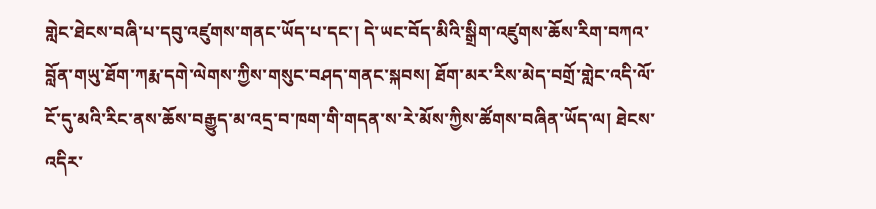གླེང་ཐེངས་བཞི་པ་དབུ་འཛུགས་གནང་ཡོད་པ་དང་། དེ་ཡང་བོད་མིའི་སྒྲིག་འཛུགས་ཆོས་རིག་བཀའ་བློན་གཡུ་ཐོག་ཀརྨ་དགེ་ལེགས་ཀྱིས་གསུང་བཤད་གནང་སྐབས། ཐོག་མར་རིས་མེད་བགྲོ་གླེང་འདི་ལོ་ངོ་དུ་མའི་རིང་ནས་ཆོས་བརྒྱུད་མ་འདྲ་བ་ཁག་གི་གདན་ས་རེ་མོས་ཀྱིས་ཚོགས་བཞིན་ཡོད་ལ། ཐེངས་འདིར་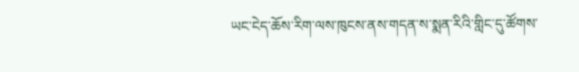ཡང་ངེད་ཆོས་རིག་ལས་ཁུངས་ནས་གདན་ས་སྨན་རིའི་གླིང་དུ་ཚོགས་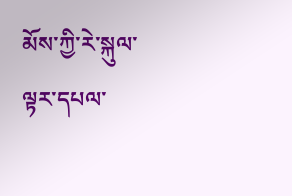མོས་ཀྱི་རེ་སྐུལ་ལྟར་དཔལ་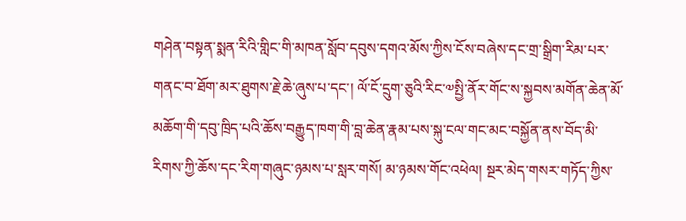གཤེན་བསྟན་སྨན་རིའི་གླིང་གི་མཁན་སློབ་དབུས་དགའ་མོས་ཀྱིས་ངོས་བཞེས་དང་གྲ་སྒྲིག་རིམ་པར་གནང་བ་ཐོག་མར་ཐུགས་རྗེ་ཆེ་ཞུས་པ་དང་། ལོ་ངོ་དྲུག་ཅུའི་རིང་༧སྤྱི་ནོར་གོང་ས་སྐྱབས་མགོན་ཆེན་མོ་མཆོག་གི་དབུ་ཁྲིད་པའི་ཆོས་བརྒྱུད་ཁག་གི་བླ་ཆེན་རྣམ་པས་སྐུ་ངལ་གང་མང་བསྐྱོན་ནས་བོད་མི་རིགས་ཀྱི་ཆོས་དང་རིག་གཞུང་ཉམས་པ་སླར་གསོ། མ་ཉམས་གོང་འཕེལ། སྔར་མེད་གསར་གཏོད་ཀྱིས་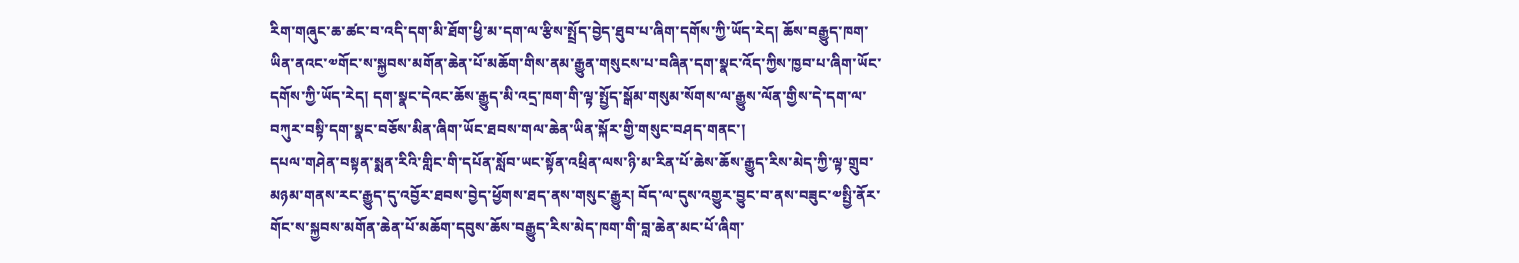རིག་གཞུང་ཆ་ཚང་བ་འདི་དག་མི་ཐོག་ཕྱི་མ་དག་ལ་རྩིས་སྤྲོད་བྱེད་ཐུབ་པ་ཞིག་དགོས་ཀྱི་ཡོད་རེད། ཆོས་བརྒྱུད་ཁག་ཡིན་ནའང་༧གོང་ས་སྐྱབས་མགོན་ཆེན་པོ་མཆོག་གིས་ནམ་རྒྱུན་གསུངས་པ་བཞིན་དག་སྣང་འོད་ཀྱིས་ཁྱབ་པ་ཞིག་ཡོང་དགོས་ཀྱི་ཡོད་རེད། དག་སྣང་དེའང་ཆོས་རྒྱུད་མི་འདྲ་ཁག་གི་ལྟ་སྤྱོད་སྒོམ་གསུམ་སོགས་ལ་རྒྱུས་ལོན་གྱིས་དེ་དག་ལ་བཀུར་བསྟི་དག་སྣང་བཅོས་མིན་ཞིག་ཡོང་ཐབས་གལ་ཆེན་ཡིན་སྐོར་གྱི་གསུང་བཤད་གནང་།
དཔལ་གཤེན་བསྟན་སྨན་རིའི་གླིང་གི་དཔོན་སློབ་ཡང་སྟོན་འཕྲིན་ལས་ཉི་མ་རིན་པོ་ཆེས་ཆོས་རྒྱུད་རིས་མེད་ཀྱི་ལྟ་གྲུབ་མཉམ་གནས་རང་རྒྱུད་དུ་འབྱོར་ཐབས་བྱེད་ཕྱོགས་ཐད་ནས་གསུང་རྒྱུར། བོད་ལ་དུས་འགྱུར་བྱུང་བ་ནས་བཟུང་༧སྤྱི་ནོར་གོང་ས་སྐྱབས་མགོན་ཆེན་པོ་མཆོག་དབུས་ཆོས་བརྒྱུད་རིས་མེད་ཁག་གི་བླ་ཆེན་མང་པོ་ཞིག་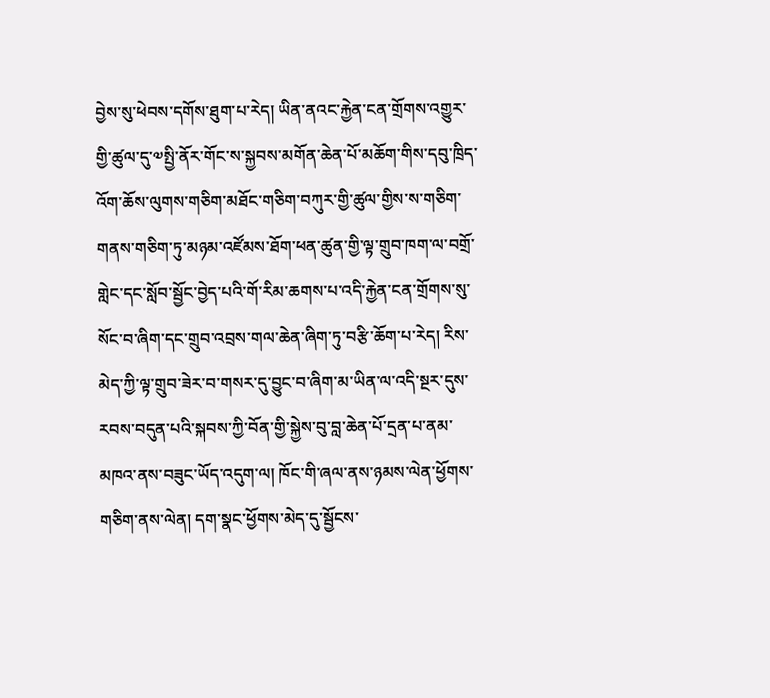བྱེས་སུ་ཕེབས་དགོས་ཐུག་པ་རེད། ཡིན་ནའང་རྐྱེན་ངན་གྲོགས་འགྱུར་གྱི་ཚུལ་དུ་༧སྤྱི་ནོར་གོང་ས་སྐྱབས་མགོན་ཆེན་པོ་མཆོག་གིས་དབུ་ཁྲིད་འོག་ཆོས་ལུགས་གཅིག་མཐོང་གཅིག་བཀུར་གྱི་ཚུལ་གྱིས་ས་གཅིག་གནས་གཅིག་ཏུ་མཉམ་འཛོམས་ཐོག་ཕན་ཚུན་གྱི་ལྟ་གྲུབ་ཁག་ལ་བགྲོ་གླེང་དང་སློབ་སྦྱོང་བྱེད་པའི་གོ་རིམ་ཆགས་པ་འདི་རྐྱེན་ངན་གྲོགས་སུ་སོང་བ་ཞིག་དང་གྲུབ་འབྲས་གལ་ཆེན་ཞིག་ཏུ་བརྩི་ཆོག་པ་རེད། རིས་མེད་ཀྱི་ལྟ་གྲུབ་ཟེར་བ་གསར་དུ་བྱུང་བ་ཞིག་མ་ཡིན་ལ་འདི་སྔར་དུས་རབས་བདུན་པའི་སྐབས་ཀྱི་བོན་གྱི་སྐྱེས་བུ་བླ་ཆེན་པོ་དྲན་པ་ནམ་མཁའ་ནས་བཟུང་ཡོད་འདུག་ལ། ཁོང་གི་ཞལ་ནས་ཉམས་ལེན་ཕྱོགས་གཅིག་ནས་ལེན། དག་སྣང་ཕྱོགས་མེད་དུ་སྦྱོངས་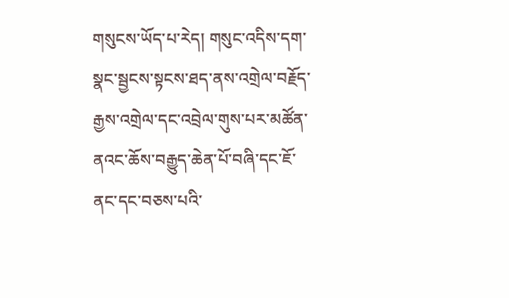གསུངས་ཡོད་པ་རེད། གསུང་འདིས་དག་སྣང་སྦྱངས་སྟངས་ཐད་ནས་འགྲེལ་བརྗོད་རྒྱས་འགྲེལ་དང་འབྲེལ་གུས་པར་མཚོན་ནའང་ཆོས་བརྒྱུད་ཆེན་པོ་བཞི་དང་ཇོ་ནང་དང་བཅས་པའི་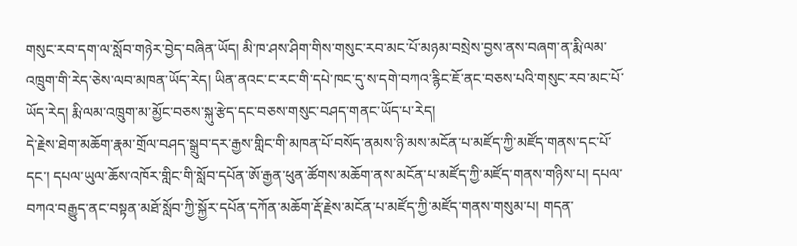གསུང་རབ་དག་ལ་སློབ་གཉེར་བྱེད་བཞིན་ཡོད། མི་ཁ་ཤས་ཤིག་གིས་གསུང་རབ་མང་པོ་མཉམ་བསྲེས་བྱས་ནས་བཞག་ན་རྨི་ལམ་འཁྲུག་གི་རེད་ཅེས་ལབ་མཁན་ཡོད་རེད། ཡིན་ནའང་ང་རང་གི་དཔེ་ཁང་དུ་ས་དགེ་བཀའ་རྙིང་ཇོ་ནང་བཅས་པའི་གསུང་རབ་མང་པོ་ཡོད་རེད། རྨི་ལམ་འཁྲུག་མ་མྱོང་བཅས་སྐུ་རྩེད་དང་བཅས་གསུང་བཤད་གནང་ཡོད་པ་རེད།
དེ་རྗེས་ཐེག་མཆོག་རྣམ་གྲོལ་བཤད་སྒྲུབ་དར་རྒྱས་གླིང་གི་མཁན་པོ་བསོད་ནམས་ཉི་མས་མངོན་པ་མཛོད་ཀྱི་མཛོད་གནས་དང་པོ་དང་། དཔལ་ཡུལ་ཆོས་འཁོར་གླིང་གི་སློབ་དཔོན་ཨོ་རྒྱན་ཕུན་ཚོགས་མཆོག་ནས་མངོན་པ་མཛོད་ཀྱི་མཛོད་གནས་གཉིས་པ། དཔལ་བཀའ་བརྒྱུད་ནང་བསྟན་མཐོ་སློབ་ཀྱི་སྐྱོར་དཔོན་དཀོན་མཆོག་རྡོ་རྗེས་མངོན་པ་མཛོད་ཀྱི་མཛོད་གནས་གསུམ་པ། གདན་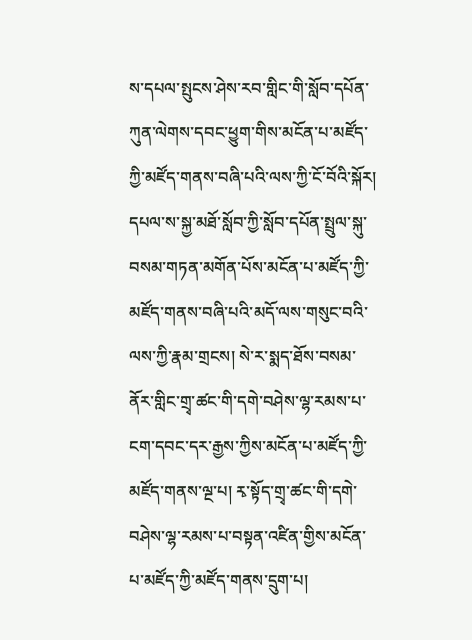ས་དཔལ་སྤུངས་ཤེས་རབ་གླིང་གི་སློབ་དཔོན་ཀུན་ལེགས་དབང་ཕྱུག་གིས་མངོན་པ་མཛོད་ཀྱི་མཛོད་གནས་བཞི་པའི་ལས་ཀྱི་ངོ་བོའི་སྐོར། དཔལ་ས་སྐྱ་མཐོ་སློབ་ཀྱི་སློབ་དཔོན་སྤྲུལ་སྐུ་བསམ་གཏན་མགོན་པོས་མངོན་པ་མཛོད་ཀྱི་མཛོད་གནས་བཞི་པའི་མདོ་ལས་གསུང་བའི་ལས་ཀྱི་རྣམ་གྲངས། སེ་ར་སྨད་ཐོས་བསམ་ནོར་གླིང་གྲྭ་ཚང་གི་དགེ་བཤེས་ལྷ་རམས་པ་ངག་དབང་དར་རྒྱས་ཀྱིས་མངོན་པ་མཛོད་ཀྱི་མཛོད་གནས་ལྔ་པ། རྭ་སྟོད་གྲྭ་ཚང་གི་དགེ་བཤེས་ལྷ་རམས་པ་བསྟན་འཛིན་གྱིས་མངོན་པ་མཛོད་ཀྱི་མཛོད་གནས་དྲུག་པ།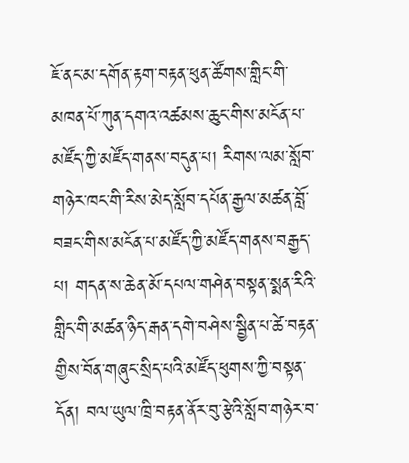ཇོ་ནང་མ་དགོན་རྟག་བརྟན་ཕུན་ཚོགས་གླིང་གི་མཁན་པོ་ཀུན་དགའ་འཚམས་ཆུང་གིས་མངོན་པ་མཛོད་ཀྱི་མཛོད་གནས་བདུན་པ། རིགས་ལམ་སློབ་གཉེར་ཁང་གི་རིས་མེད་སློབ་དཔོན་རྒྱལ་མཚན་བློ་བཟང་གིས་མངོན་པ་མཛོད་ཀྱི་མཛོད་གནས་བརྒྱད་པ། གདན་ས་ཆེན་མོ་དཔལ་གཤེན་བསྟན་སྨན་རིའི་གླིང་གི་མཚན་ཉིད་རྒན་དགེ་བཤེས་སྦྱིན་པ་ཚེ་བརྟན་གྱིས་བོན་གཞུང་སྲིད་པའི་མཛོད་ཕུགས་ཀྱི་བསྟན་དོན། བལ་ཡུལ་ཁྲི་བརྟན་ནོར་བུ་རྩེའི་སློབ་གཉེར་བ་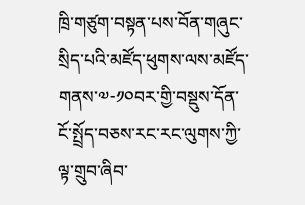ཁྲི་གཙུག་བསྟན་པས་བོན་གཞུང་སྲིད་པའི་མཛོད་ཕུགས་ལས་མཛོད་གནས་༧-༡༠བར་གྱི་བསྡུས་དོན་ངོ་སྤྲོད་བཅས་རང་རང་ལུགས་ཀྱི་ལྟ་གྲུབ་ཞིབ་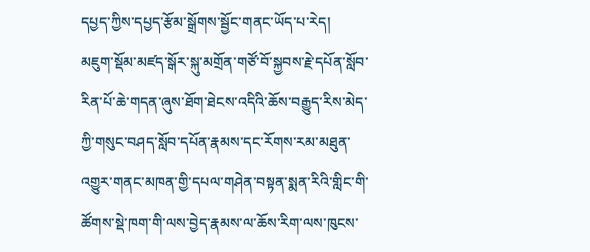དཔྱད་ཀྱིས་དཔྱད་རྩོམ་སྒྲོགས་སྦྱོང་གནང་ཡོད་པ་རེད།
མཇུག་སྡོམ་མཛད་སྒོར་སྐུ་མགྲོན་གཙོ་བོ་སྐྱབས་རྗེ་དཔོན་སློབ་རིན་པོ་ཆེ་གདན་ཞུས་ཐོག་ཐེངས་འདིའི་ཆོས་བརྒྱུད་རིས་མེད་ཀྱི་གསུང་བཤད་སློབ་དཔོན་རྣམས་དང་རོགས་རམ་མཐུན་འགྱུར་གནང་མཁན་གྱི་དཔལ་གཤེན་བསྟན་སྨན་རིའི་གླིང་གི་ཚོགས་སྡེ་ཁག་གི་ལས་བྱེད་རྣམས་ལ་ཆོས་རིག་ལས་ཁུངས་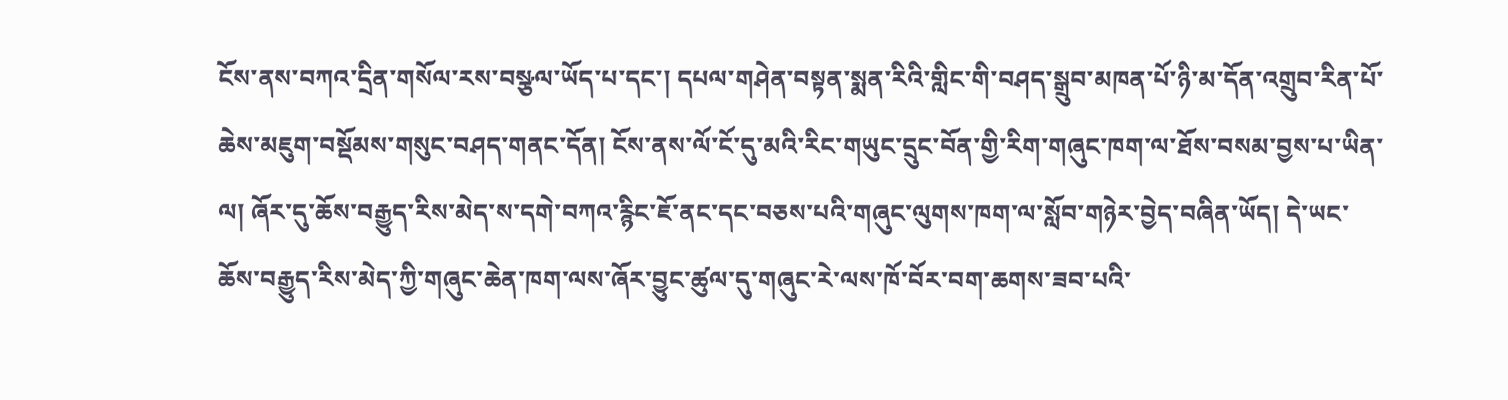ངོས་ནས་བཀའ་དྲིན་གསོལ་རས་བསྩལ་ཡོད་པ་དང་། དཔལ་གཤེན་བསྟན་སྨན་རིའི་གླིང་གི་བཤད་སྒྲུབ་མཁན་པོ་ཉི་མ་དོན་འགྲུབ་རིན་པོ་ཆེས་མཇུག་བསྡོམས་གསུང་བཤད་གནང་དོན། ངོས་ནས་ལོ་ངོ་དུ་མའི་རིང་གཡུང་དྲུང་བོན་གྱི་རིག་གཞུང་ཁག་ལ་ཐོས་བསམ་བྱས་པ་ཡིན་ལ། ཞོར་དུ་ཆོས་བརྒྱུད་རིས་མེད་ས་དགེ་བཀའ་རྙིང་ཇོ་ནང་དང་བཅས་པའི་གཞུང་ལུགས་ཁག་ལ་སློབ་གཉེར་བྱེད་བཞིན་ཡོད། དེ་ཡང་ཆོས་བརྒྱུད་རིས་མེད་ཀྱི་གཞུང་ཆེན་ཁག་ལས་ཞོར་བྱུང་ཚུལ་དུ་གཞུང་རེ་ལས་ཁོ་བོར་བག་ཆགས་ཟབ་པའི་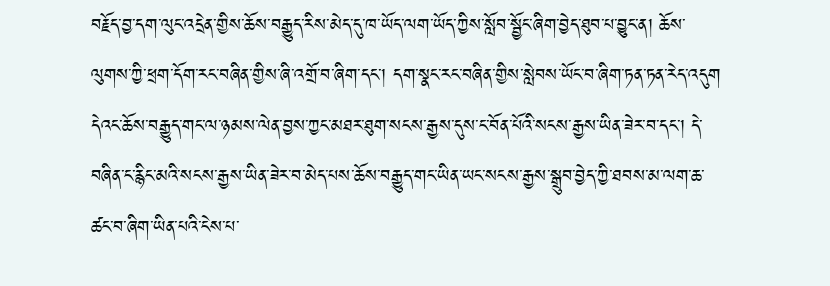བརྗོད་བྱ་དག་ལུང་འདྲེན་གྱིས་ཆོས་བརྒྱུད་རིས་མེད་དུ་ཁ་ཡོད་ལག་ཡོད་ཀྱིས་སློབ་སྦྱོང་ཞིག་བྱེད་ཐུབ་པ་བྱུང་ན། ཆོས་ལུགས་ཀྱི་ཕྲག་དོག་རང་བཞིན་གྱིས་ཞི་འགྲོ་བ་ཞིག་དང་། དག་སྣང་རང་བཞིན་གྱིས་སླེབས་ཡོང་བ་ཞིག་ཏན་ཏན་རེད་འདུག དེའང་ཆོས་བརྒྱུད་གང་ལ་ཉམས་ལེན་བྱས་ཀྱང་མཐར་ཐུག་སངས་རྒྱས་དུས་ང་བོན་པོའི་སངས་རྒྱས་ཡིན་ཟེར་བ་དང་། དེ་བཞིན་ང་རྙིང་མའི་སངས་རྒྱས་ཡིན་ཟེར་བ་མེད་པས་ཆོས་བརྒྱུད་གང་ཡིན་ཡང་སངས་རྒྱས་སྒྲུབ་བྱེད་ཀྱི་ཐབས་མ་ལག་ཆ་ཚང་བ་ཞིག་ཡིན་པའི་ངེས་པ་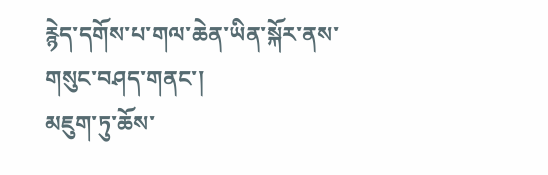རྙེད་དགོས་པ་གལ་ཆེན་ཡིན་སྐོར་ནས་གསུང་བཤད་གནང་།
མཇུག་ཏུ་ཆོས་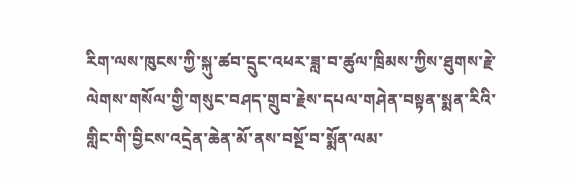རིག་ལས་ཁུངས་ཀྱི་སྐུ་ཚབ་དྲུང་འཕར་ཟླ་བ་ཚུལ་ཁྲིམས་ཀྱིས་ཐུགས་རྗེ་ལེགས་གསོལ་གྱི་གསུང་བཤད་གྲུབ་རྗེས་དཔལ་གཤེན་བསྟན་སྨན་རིའི་གླིང་གི་བྱིངས་འདྲེན་ཆེན་མོ་ནས་བསྔོ་བ་སྨོན་ལམ་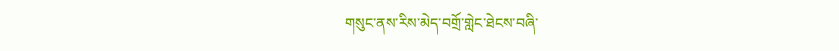གསུང་ནས་རིས་མེད་བགྲོ་གླེང་ཐེངས་བཞི་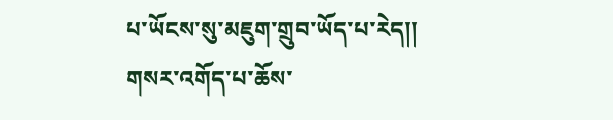པ་ཡོངས་སུ་མཇུག་གྲུབ་ཡོད་པ་རེད།།
གསར་འགོད་པ་ཆོས་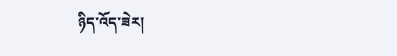ཉིད་འོད་ཟེར།